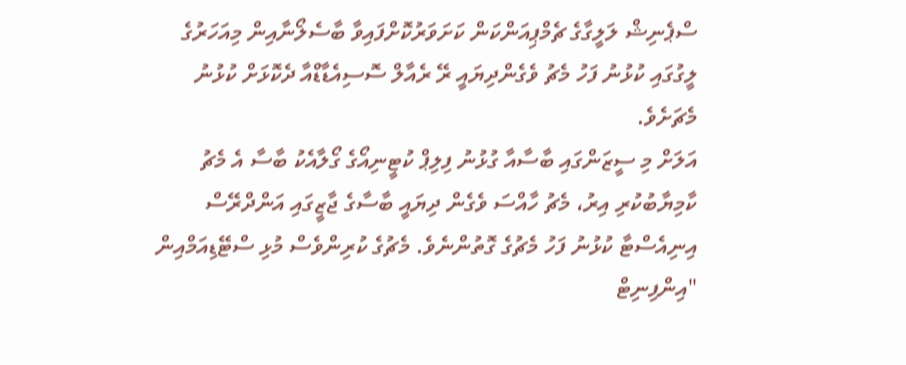ސްޕެނިޝް ލަލީގާގެ ޗެމްޕިއަންކަން ކަށަވަރުކޮށްފައިވާ ބާސެލޯނާއިން މިއަހަރުގެ ލީގުގައި ކުޅުނު ފަހު މެޗު ވެގެންދިޔައީ ރޭ ރެއާލް ސޮސިއެޑާޑްއާ ދެކޮޅަށް ކުޅުނު މެޗަށެވެ.
އަލަށް މި ސީޒަންގައި ބާސާއާ ގުޅުނު ފިލިޕް ކުޓީނިއޯގެ ގޯލާއެކު ބާސާ އެ މެޗު ކާމިޔާބުކުރި އިރު، މެޗު ހާއްސަ ވެގެން ދިޔައީ ބާސާގެ ޖާޒީގައި އަންދްރޭސް އިނިއެސްޓާ ކުޅުނު ފަހު މެޗުގެ ގޮތުންނެވެ. މެޗުގެ ކުރިންވެސް މުޅި ސްޓޭޑިއަމްއިން "އިންފިނިޓް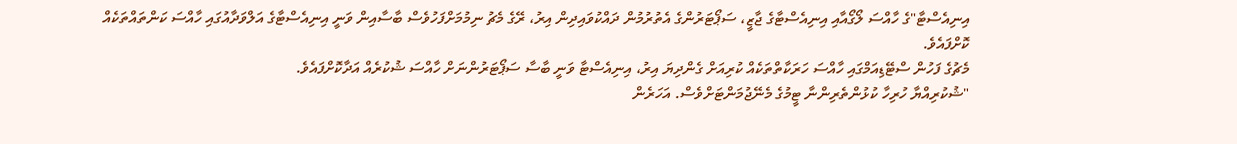އިނިއެސްޓާ"ގެ ހާއްސަ ލޯގޯއާއި އިނިއެސްޓާގެ ޖާޒީ، ސަޕޯޓަރުންގެ އެތުރުމުން ދައްކުވައިދިން އިރު، ރޭގެ މެޗު ނިމުމަށްފަހުވެސް ބާސާއިން ވަނީ އިނިއެސްޓާގެ އަލްވަދާއުގައި ހާއްސަ ކަންތައްތަކެއް ކޮށްފައެވެ.
މެޗުގެ ފަހުން ސްޓޭޑިއަމްގައި ހާއްސަ ހަރަކާތްތަކެއް ކުރިއަށް ގެންދިޔަ އިރު، އިނިއެސްޓާ ވަނީ ބާސާ ސަޕޯޓަރުންނަށް ހާއްސަ ޝުކުރެއް އަދާކޮށްފައެވެ.
"ޝުކުރިއްޔާ ހުރިހާ ކުޅުންތެރިންނާ ޓީމުގެ މެނޭޖުމަންޓަށްވެސް. އަހަރެން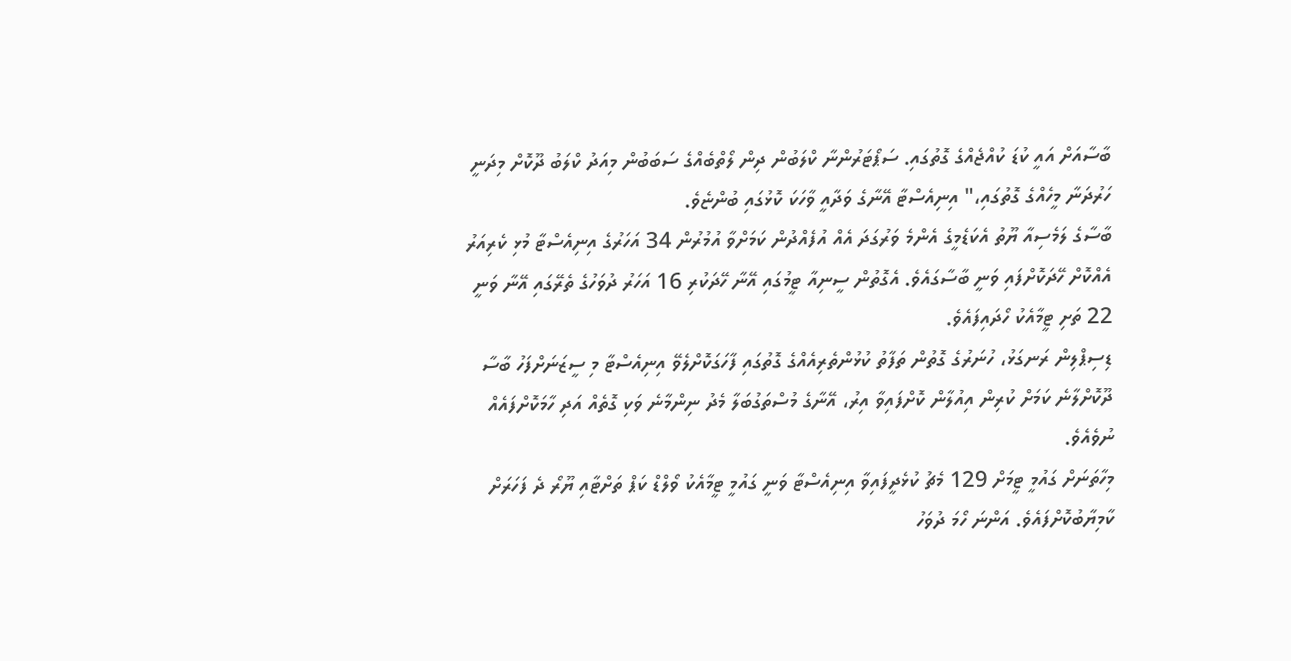ބާސާއަށް އައީ ކުޑަ ކުއްޖެއްގެ ގޮތުގައި. ސަޕޯޓަރުންނާ ކްލަބުން ދިން ލޯތްބެއްގެ ސަބަބުން މިއަދު ކްލަބު ދޫކޮށް މިދަނީ ހަރުދަނާ މީހެއްގެ ގޮތުގައި،" އިނިއެސްޓާ އޭނާގެ ވަދާއީ ވާހަކަ ކޮޅުގައި ބުންޏެވެ.
ބާސާގެ ލަމެސިއާ ޔޫތު އެކަޑެމީގެ އެންމެ ވަރުގަދަ އެއް އުފެއްދުން ކަމަށްވާ އުމުރުން 34 އަހަރުގެ އިނިއެސްޓާ މުޅި ކެރިއަރު އެއްކޮށް ހޭދަކޮށްފައި ވަނީ ބާސާގައެވެ. އެގޮތުން ސީނިއާ ޓީމުގައި އޭނާ ހޭދަކުރި 16 އަހަރު ދުވަހުގެ ތެރޭގައި އޭނާ ވަނީ 22 ތަށި ޓީމާއެކު ހޯދައިފައެވެ.
ޑިސިޕްލިން ރަނގަޅު، ހުނަރުގެ ގޮތުން ތަފާތު ކުޅުންތެރިއެއްގެ ގޮތުގައި ފާހަގަކޮށްލެވޭ އިނިއެސްޓާ މި ސީޒަނަށްފަހު ބާސާ ދޫކޮށްލާނެ ކަމަށް ކުރިން އިއުލާން ކޮށްފައިވާ އިރު، އޭނާގެ މުސްތަގުބަލާ މެދު ނިންމާނެ ވަކި ގޮތެއް އަދި ހާމަކޮށްފައެއް ނުވެއެވެ.
މިހާތަނަށް ގައުމީ ޓީމަށް 129 މެޗު ކުޅެދީފައިވާ އިނިއެސްޓާ ވަނީ ގައުމީ ޓީމާއެކު ވޯލްޑް ކަޕް ތަށްޓާއި ޔޫރޯ ދެ ފަހަރަށް ކާމިޔާބުކޮށްފައެވެ. އަންނަ ހޯމަ ދުވަހު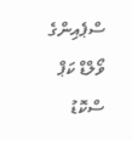ސްޕެއިންގެ ވޯލްޑް ކަޕް ސްކޮޑު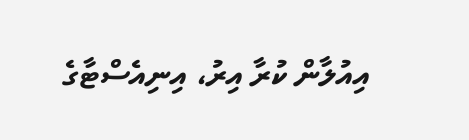އިއުލާން ކުރާ އިރު، އިނިއެސްޓާގެ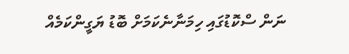ނަން ސްކޮޑުގައި ހިމަނާނެކަމަށް ބޮޑު ޔަގީންކަމެއް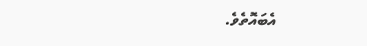އެބައޮތެވެ.